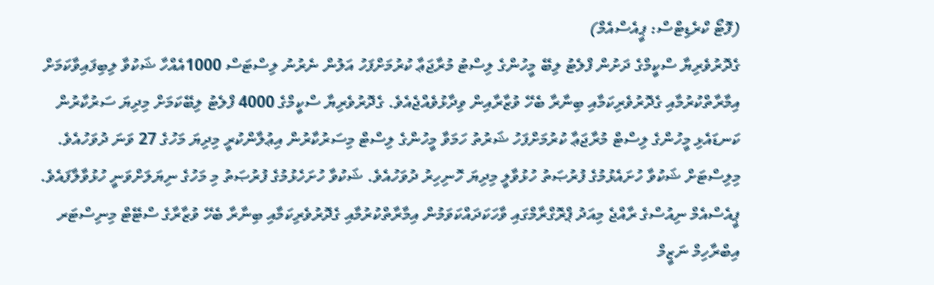(ފޮޓޯ ކްރެޑިޓްސް: ޕީއެސްއެމް)
ގެދޮރުވެރިޔާ ސްކީމްގެ ދަށުން ފްލެޓު ލިބޭ މީހުންގެ ލިސްޓު މުރާޖަޢާ ކުރުމަށްފަހު އަލުން ނެރުނު ލިސްޓަސް 1000އެއްހާ ޝަކުވާ ލިބިފައިވާކަމަށް އިމާރާތްކުރުމާއި ގެދޮރުވެރިކަމާއި ބިނާރާ ބެހޭ ވުޒާރާއިން ވިދާޅުވެއްޖެއެވެ. ގެދޮރުވެރިޔާ ސްކީމްގެ 4000 ފްލެޓު ލިބޭކަމަށް މިދިޔަ ސަރުކާރުން ކަނޑައެޅި މީހުންގެ ލިސްޓް މުރާޖަޢާ ކުރުމަށްފަހު ޝަރުތު ހަމަވާ މީހުންގެ ލިސްޓް މިސަރުކާރުން އިޢުލާންކުރީ މިދިޔަ މަހުގެ 27 ވަނަ ދުވަހުއެވެ. މިލިސްޓަށް ޝަކުވާ ހުށައެޅުމުގެ ފުރުޞަތު ހުޅުވާލީ މިދިޔަ ހޮނިހިރު ދުވަހުއެވެ. ޝަކުވާ ހުށަހެޅުމުގެ ފުރުޞަތު މި މަހުގެ ނިޔަލަށްވަނީ ހުޅުވާލާފައެވެ.
ޕީއެސްއެމް ނިއުސްގެ ރާއްޖެ މިއަދު ޕްރޮގްރާމްގައި ވާހަކަދައްކަވަމުން އިމާރާތްކުރުމާއި ގެދޮރުވެރިކަމާއި ބިނާރާ ބެހޭ ވުޒާރާގެ ސްޓޭޓް މިނިސްޓަރ އިބްރާހިމް ނަޒީމް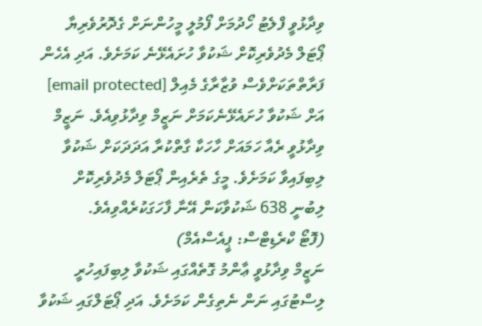ވިދާޅުވީ ފްލެޓު ހޯދުމަށް ފޯމުލީ މީހުންނަށް ގެދޮރުވެރިޔާ ޕޯޓަލް މެދުވެރިކޮށް ޝަކުވާ ހުށައެޅޭނެ ކަމަށެވެ. އަދި އެހެން ފަރާތްތަކަށްވެސް ވުޒާރާގެ މެއިލް [email protected] އަށް ޝަކުވާ ހުށައެޅޭނެކަމަށް ނަޒީމް ވިދާޅުވިއެވެ. ނަޒީމް ވިދާޅުވީ ރެއާ ހަމައަށް ހާހަކާ ގާތްކުރާ އަދަދަކަށް ޝަކުވާ ލިބިފައިވާ ކަމަށެވެ. މީގެ ތެރެއިން ޕޯޓަލް މެދުވެރިކޮށް ލިބުނީ 638 ޝަކުވާކަން އޭނާ ފާހަގަކުރެއްވިއެވެ.
(ފޮޓޯ ކްރެޑިޓްސް: ޕީއެސްއެމް)
ނަޒީމް ވިދާޅުވީ ޢާންމު ގޮތެއްގައި ޝަކުވާ ލިބިފައިހުރީ ލިސްޓުގައި ނަން ނެތިގެން ކަމަށެވެ. އަދި ޕޯޓަލްގައި ޝަކުވާ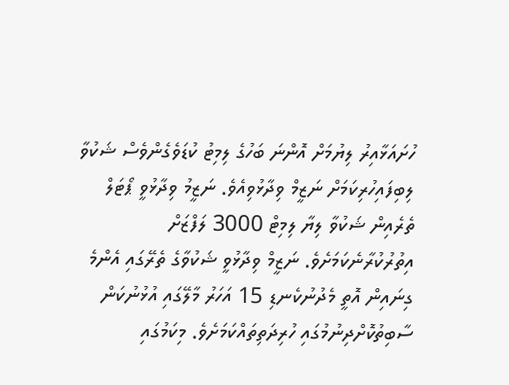ހުށައަޅާއިރު ލިޔުމަށް އޮންނަ ބަހުގެ ލިމިޓު ކުޑަވެގެންވެސް ޝަކުވާ ލިބިފައިހުރިކަމަށް ނަޒީމް ވިދާޅުވިއެވެ. ނަޒީމު ވިދާޅުވީ ޕޯޓަލް ތެރެއިން ޝަކުވާ ލިޔާ ލިމިޓް 3000 ލަފްޒަށް އިތުރުކުރާނެކަމަށެވެ. ނަޒީމް ވިދާޅުވީ ޝަކުވާގެ ތެރޭގައި އެންމެ ގިނައިން އޮތީ މެދުނުކެނޑި 15 އަހަރު މާލޭގައި އުޅުނުކަން ސާބިތުކޮށްދިނުމުގައި ހުރިދަތިތައްކަމަށެވެ. މިކަމުގައި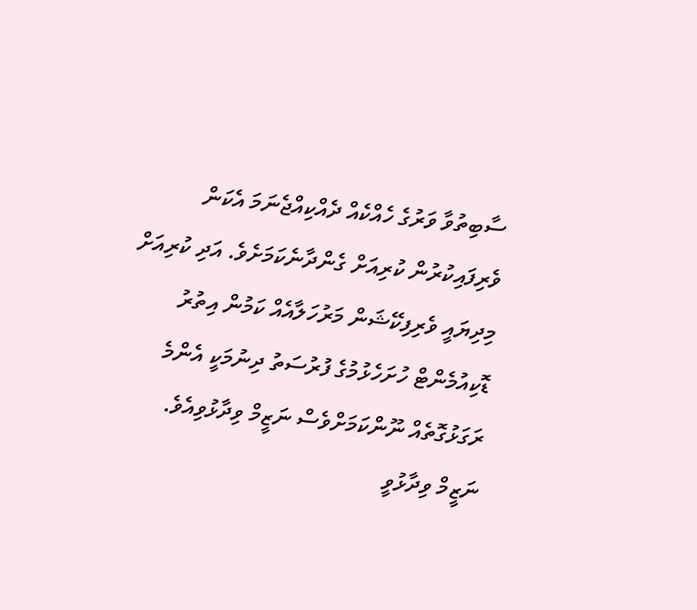ސާބިތުވާ ވަރުގެ ހެއްކެއް ދެއްކިއްޖެނަމަ އެކަން ވެރިފައިކުރުން ކުރިއަށް ގެންދާނެކަމަށެވެ. އަދި ކުރިއަށް މިދިޔައީ ވެރިފިކޭޝަން މަރުހަލާއެއް ކަމުން އިތުރު ޑޮކިއުމެންޓް ހުށަހެޅުމުގެ ފުރުސަތު ދިނުމަކީ އެންމެ ރަގަޅުގޮތެއް ނޫންކަމަށްވެސް ނަޒީމް ވިދާޅުވިއެވެ.
ނަޒީމް ވިދާޅުވީ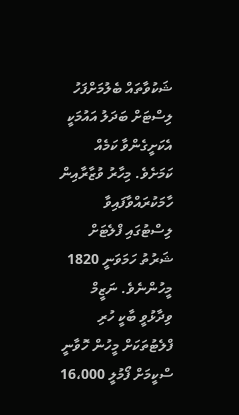ޝަކުވާތައް ބެލުމަށްފަހު ލިސްޓަށް ބަދަލު އައުމަކީ އެކަށީގެންވާ ކަމެއް ކަމަށެވެ. މިހާރު ވުޒާރާއިން ހާމަކުރައްވާފައިވާ ލިސްޓުގައި ފްލެޓަށް ޝަރުތު ހަމަވަނީ 1820 މީހުންނެވެ. ނަޒީމް ވިދާޅުވީ ބާކީ ހުރި ފްލެޓުތަކަށް މީހުން ހޮވާނީ ސްކީމަށް ފޯމުލީ 16،000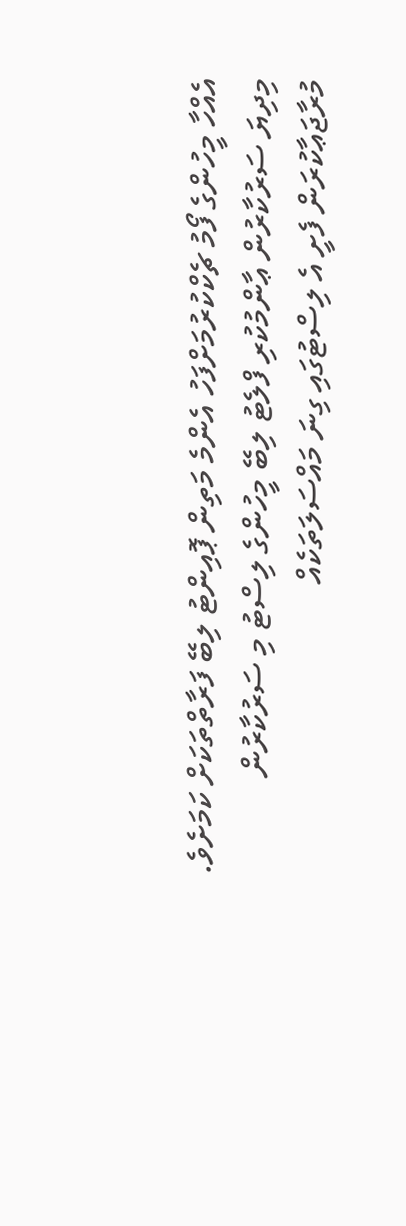އެއްހާ މީހުންގެ ފޯމު ޗެކްކުރުމަށްފަހު އެންމެ މަތިން ޕޮއިންޓު ލިބޭ ފަރާތްތަކަށް ކަމަށެވެ.
މިދިޔަ ސަރުކާރުން ޢާންމުކުރި ފްލެޓު ލިބޭ މީހުންގެ ލިސްޓު މި ސަރުކާރުން މުރާޖަޢާކުރަން ފެށީ އެ ލިސްޓުގައި ގިނަ މައްސަލަތަކެއް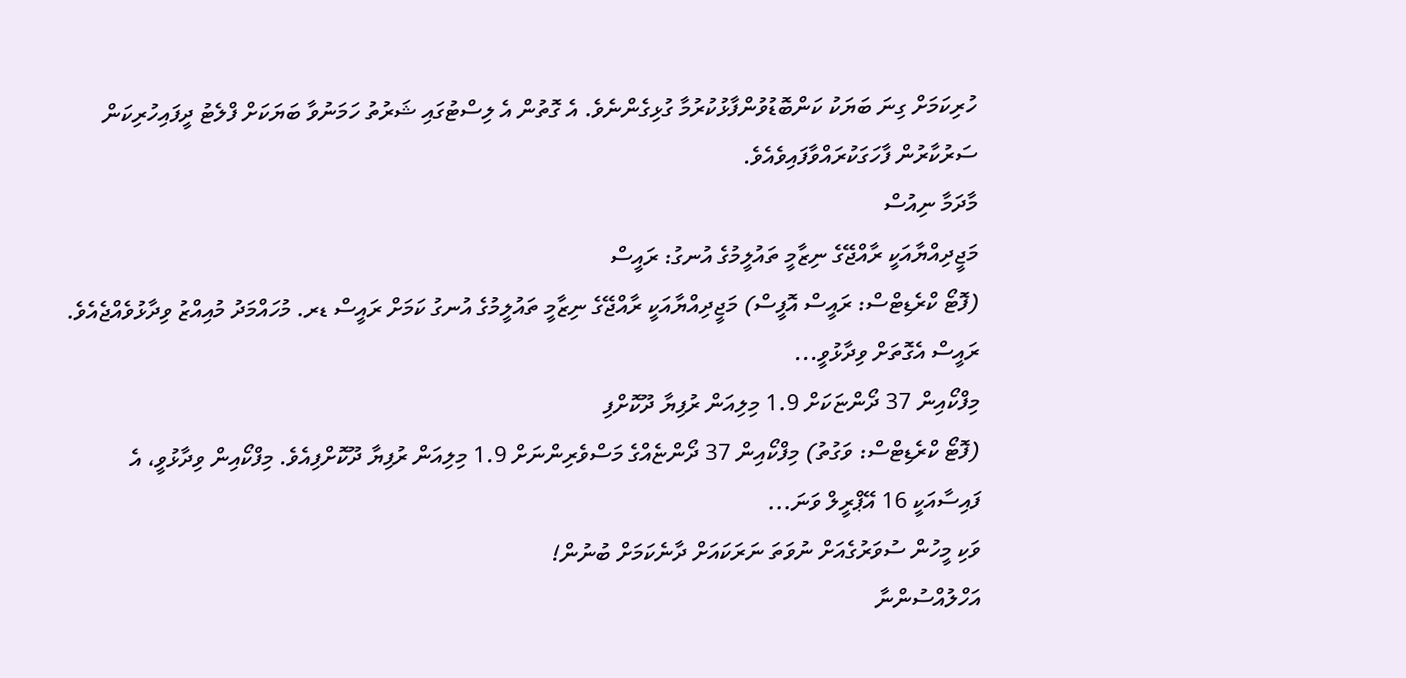ހުރިކަމަށް ގިނަ ބަޔަކު ކަންބޮޑުވުންފާޅުކުރުމާ ގުޅިގެންނެވެ. އެ ގޮތުން އެ ލިސްޓުގައި ޝަރުތު ހަމަނުވާ ބަޔަކަށް ފްލެޓު ދީފައިހުރިކަން ސަރުކާރުން ފާހަގަކުރައްވާފައިވެއެވެ.
މާދަމާ ނިއުސް
މަޖީދިއްޔާއަކީ ރާއްޖޭގެ ނިޒާމީ ތައުލީމުގެ އުނގު: ރައީސް
(ފޮޓޯ ކްރެޑިޓްސް: ރައީސް އޮފީސް) މަޖީދިއްޔާއަކީ ރާއްޖޭގެ ނިޒާމީ ތައުލީމުގެ އުނގު ކަމަށް ރައީސް ޑރ. މުހައްމަދު މުއިއްޒު ވިދާޅުވެއްޖެއެވެ. ރައީސް އެގޮތަށް ވިދާޅުވީ...
މިފްކޯއިން 37 ދޯންޏަކަށް 1.9 މިލިއަން ރުފިޔާ ދޫކޮށްފި
(ފޮޓޯ ކްރެޑިޓްސް: ވަގުތު) މިފްކޯއިން 37 ދޯންޏެއްގެ މަސްވެރިންނަށް 1.9 މިލިއަން ރުފިޔާ ދޫކޮށްފިއެވެ. މިފްކޯއިން ވިދާޅުވީ، އެ ފައިސާއަކީ 16 އޭޕްރީލް ވަނަ...
ވަކި މީހުން ސުވަރުގެއަށް ނުވަތަ ނަރަކައަށް ދާނެކަމަށް ބުނުން!
އަހްލުއްސުންނާ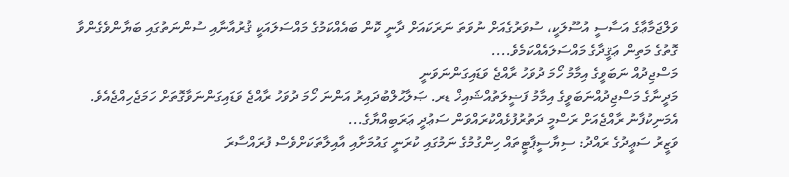ވަލްޖަމާޢާގެ އަސާސީ އުސޫލަކީ، ސުވަރުގެއަށް ނުވަތަ ނަރަކައަށް ދާނީ ކޮން ބައެއްކަމުގެ މައްސަލައަކީ ޤުރުއާނާއި ސުންނަތުގައި ބަޔާންވެގެންވާ ގޮތުގެ މަތިން ޢަޤީދާގެ މައްސަލައެއްކަމެވެ....
މަސްޖިދުއް ނަބަވީގެ އިމާމު ހޯމަ ދުވަހު ރާއްޖެ ވަޑައިގަންނަވަނީ
މަދީނާގެ މަސްޖިދުއްނަބަވީގެ އިމާމު ފަޟީލަތުއްޝައިޚް ޑރ. ޞަލާޙުލްބުދައިރު އަންނަ ހޯމަ ދުވަހު ރާއްޖެ ވަޑައިގަންނަވާގޮތަށް ހަމަޖެހިއްޖެއެވެ. އެމަނިކުފާނު ރާއްޖެއަށް ރަސްމީ ދަތުރުފުޅެއްކުރައްވަން ސަޢުދީ ޢަރަބިއްޔާގެ...
ވަޒީރު ސަޢީދުގެ ރައްދު: ސިޔާސީޕާޓީތައް ހިންގުމުގެ ނަމުގައި ކުރަނީ ގައުމަށާއި އާއިލާތަކަށްވެސް ފުރައްސާރަ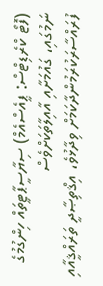(ފޮޓޯ ކްރެޑިޓްސް: ޕީއެސްއެމް) ސިޔާސީޕާޓީތައް ހިންގުމުގެ ނަމުގައި، ގައުމަށާއި އާއިލާތަކަށްވެސް ފުރައްސާރަކުރަމުންދާކަމަށް ވިދާޅުވެ، އިޤްތިޞާދީ ތަރައްޤީއާއި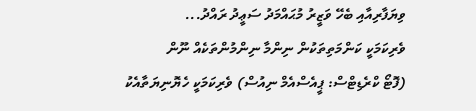ވިޔަފާރިއާއި ބެހޭ ވަޒީރު މުޙައްމަދު ސަޢީދު ރައްދު...
ވެރިކަމަކީ ކަންމަތިތަކުން ނިންމާ ނިންމުންތަކެއް ނޫން
(ފޮޓޯ ކްރެޑިޓްސް: ޕީއެސްއެމް ނިއުސް) ވެރިކަމަކީ ހެޔޮނިޔަތާއެކު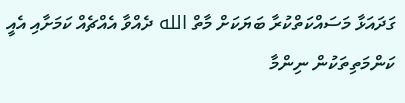ގަދައަޅާ މަސައްކަތްކުރާ ބަޔަކަށް މާތް الله ދެއްވާ އެއްޗެއް ކަމަށާއި އެއީ ކަންމަތިތަކުން ނިންމާ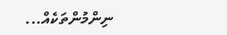ނިންމުންތަކެއް...